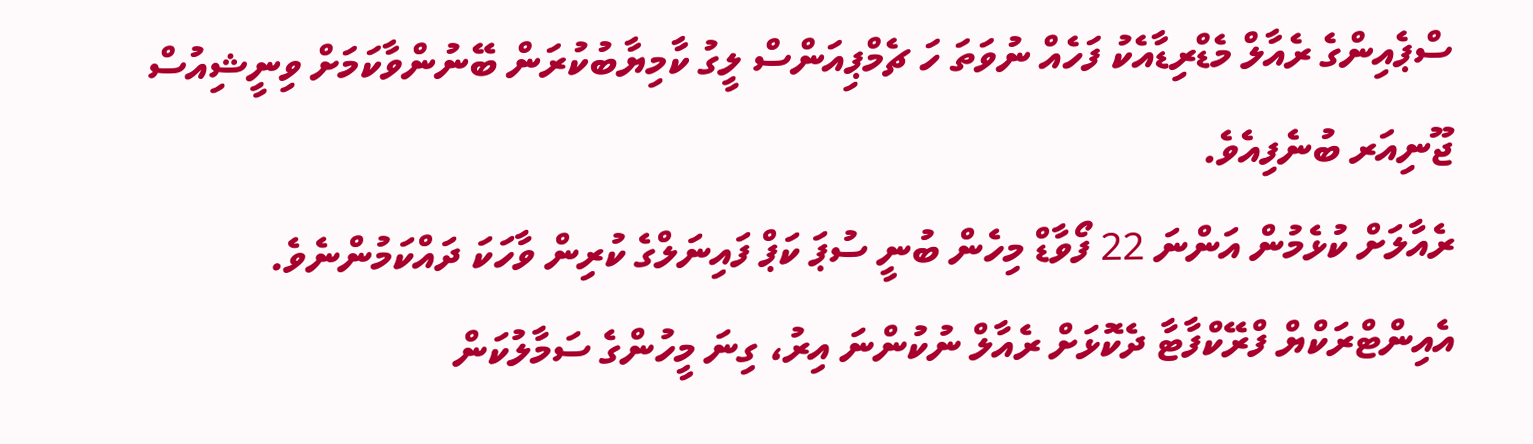ސްޕެއިންގެ ރެއާލް މެޑްރިޑާއެކު ފަހެއް ނުވަތަ ހަ ޗެމްޕިއަންސް ލީގު ކާމިޔާބުކުރަން ބޭނުންވާކަމަށް ވިނީޝިއުސް ޖޫނިއަރ ބުނެފިއެވެ.
ރެއާލަށް ކުޅެމުން އަންނަ 22 ފޯވާޑް މިހެން ބުނީ ސުޕަ ކަޕް ފައިނަލްގެ ކުރިން ވާހަކަ ދައްކަމުންނެވެ. އެއިންޓްރަކްޔް ފްރޭކްފާޓާ ދެކޮޅަށް ރެއާލް ނުކުންނަ އިރު، ގިނަ މީހުންގެ ސަމާލުކަން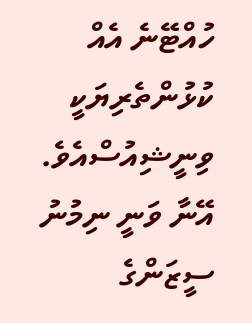ހުއްޓޭނެ އެއް ކުޅުންތެރިޔަކީ ވިނީޝިއުސްއެވެ. އޭނާ ވަނީ ނިމުނު ސީޒަންގެ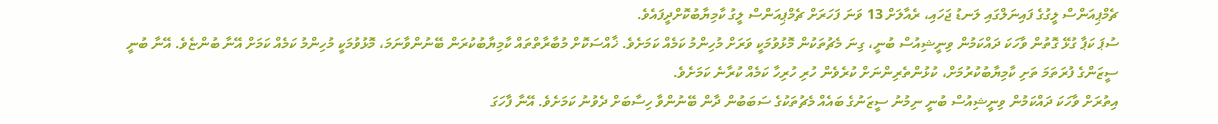ޗެމްޕިއަންސް ލީގުގެ ފައިނަލްގައި ލަނޑު ޖަހައި، ރެއާލަށް 13 ވަނަ ފަހަރަށް ޗެމްޕިއަންސް ލީގު ކާމިޔާބުކޮށްދީފައެވެ.
ސުޕަ ކަޕާ ގުޅޭ ގޮތުން ވާހަކަ ދައްކަމުން ވިނީޝިއުސް ބުނީ، ގިނަ މެޗުތަކުން މޮޅުވުމަކީ ވަރަށް މުހިންމު ކަމެއް ކަމަށެވެ. ޚާއްސަކޮށް މުބާރާތްތައް ކާމިޔާބުކުރަން ބޭނުންވާނަމަ، މޮޅުވުމަކީ މުހިންމު ކަމެއް ކަމަށް އޭނާ ބުންޏެވެ. އޭނާ ބުނީ ސީޒަންގެ ފުރަތަމަ ތަށި ކާމިޔާބުކުރުމަށް، ކުޅުންތެރިންނަށް ކުރެވެން ހުރި ހުރިހާ ކަމެއް ކުރާނެ ކަމަށެވެ.
އިތުރަށް ވާހަކަ ދައްކަމުން ވިނީޝިއުސް ބުނީ ނިމުނު ސީޒަނުގެ ބައެއް މެޗުތަކުގެ ސަބަބުން ދާން ބޭނުންވާ ހިސާބަށް ދެވުނު ކަމަށެވެ. އޭނާ ފާހަގަ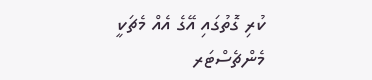ކުރި ގޮތުގައި އޭގެ އެއް މެޗަކީ މެންޗެސްޓަރ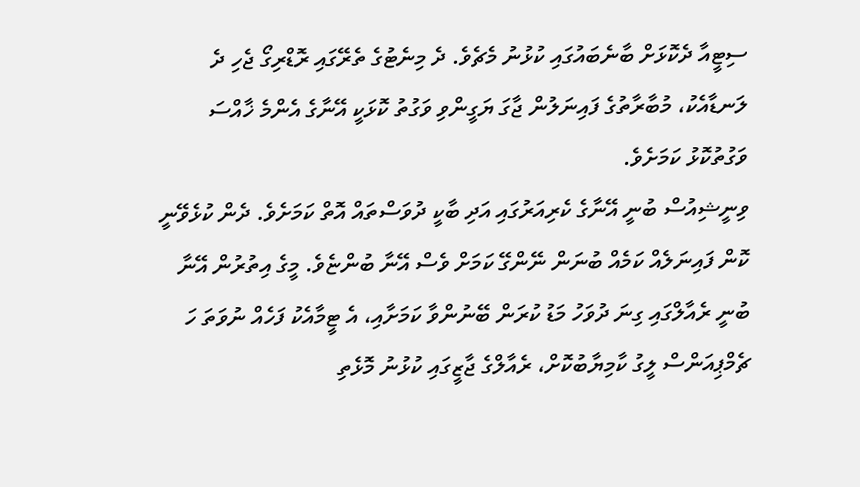ސިޓީއާ ދެކޮޅަށް ބާނެބައުގައި ކުޅުނު މެޗެވެ. ދެ މިނެޓުގެ ތެރޭގައި ރޮޑްރިގޯ ޖެހި ދެ ލަނޑާއެކު، މުބާރާތުގެ ފައިނަލުން ޖާގަ ޔަގީންވި ވަގުތު ކޮޅަކީ އޭނާގެ އެންމެ ޚާއްސަ ވަގުތުކޮޅު ކަމަށެވެ.
ވިނީޝިއުސް ބުނީ އޭނާގެ ކެރިއަރުގައި އަދި ބާކީ ދުވަސްތައް އޮތް ކަމަށެވެ. ދެން ކުޅެވޭނީ ކޮން ފައިނަލެއް ކަމެއް ބުނަން ނޭންގޭ ކަމަށް ވެސް އޭނާ ބުންޏެވެ. މީގެ އިތުރުން އޭނާ ބުނީ ރެއާލްގައި ގިނަ ދުވަހު މަޑު ކުރަން ބޭނުންވާ ކަމަށާއި، އެ ޓީމާއެކު ފަހެއް ނުވަތަ ހަ ޗެމްޕިއަންސް ލީގު ކާމިޔާބުކޮށް، ރެއާލްގެ ޖާޒީގައި ކުޅުނު މޮޅެތި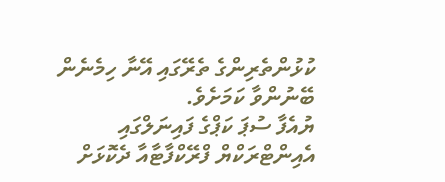ކުޅުންތެރިންގެ ތެރޭގައި އޭނާ ހިމެނެން ބޭނުންވާ ކަމަށެވެ.
ޔުއެފާ ސުޕަ ކަޕްގެ ފައިނަލްގައި އެއިންޓްރަކްޔް ފްރޭކްފާޓާއާ ދެކޮޅަށް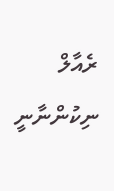ރެއާލް ނިކުންނާނީ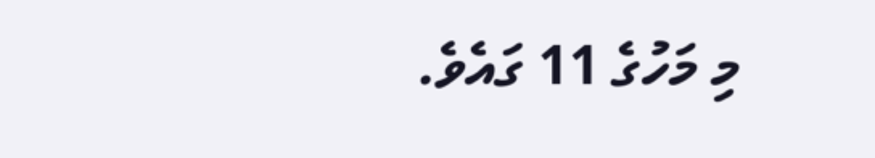މި މަހުގެ 11 ގައެވެ.